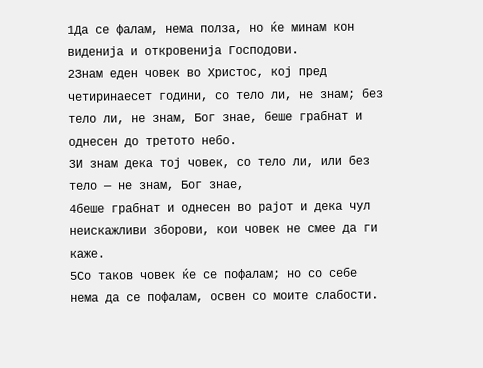1Да се фалам, нема полза, но ќе минам кон виденија и откровенија Господови.
2Знам еден човек во Христос, кој пред четиринаесет години, со тело ли, не знам; без тело ли, не знам, Бог знае, беше грабнат и однесен до третото небо.
3И знам дека тој човек, со тело ли, или без тело — не знам, Бог знае,
4беше грабнат и однесен во рајот и дека чул неискажливи зборови, кои човек не смее да ги каже.
5Со таков човек ќе се пофалам; но со себе нема да се пофалам, освен со моите слабости.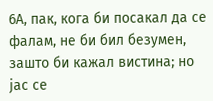6А, пак, кога би посакал да се фалам, не би бил безумен, зашто би кажал вистина; но јас се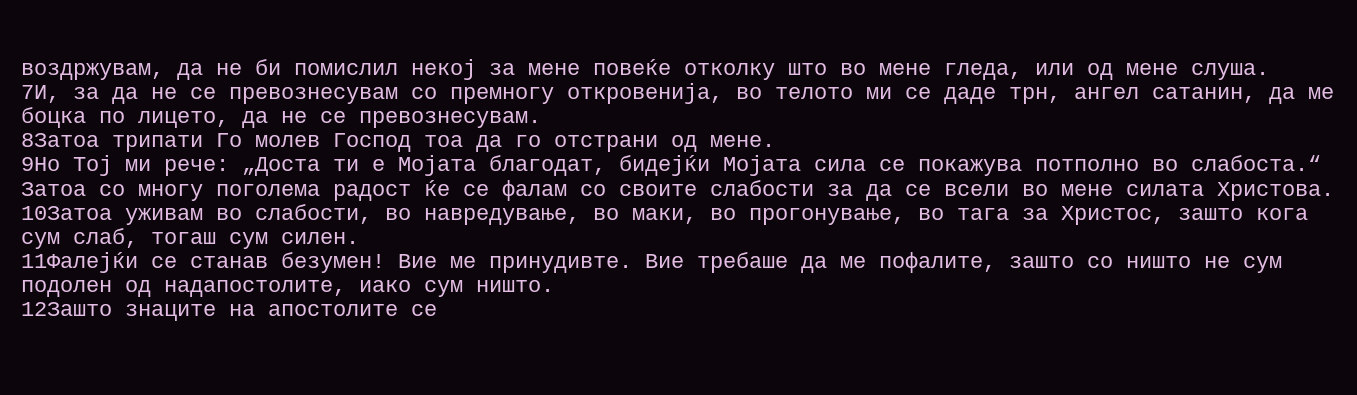воздржувам, да не би помислил некој за мене повеќе отколку што во мене гледа, или од мене слуша.
7И, за да не се превознесувам со премногу откровенија, во телото ми се даде трн, ангел сатанин, да ме боцка по лицето, да не се превознесувам.
8Затоа трипати Го молев Господ тоа да го отстрани од мене.
9Но Тој ми рече: „Доста ти е Мојата благодат, бидејќи Мојата сила се покажува потполно во слабоста.“ Затоа со многу поголема радост ќе се фалам со своите слабости за да се всели во мене силата Христова.
10Затоа уживам во слабости, во навредување, во маки, во прогонување, во тага за Христос, зашто кога сум слаб, тогаш сум силен.
11Фалејќи се станав безумен! Вие ме принудивте. Вие требаше да ме пофалите, зашто со ништо не сум подолен од надапостолите, иако сум ништо.
12Зашто знаците на апостолите се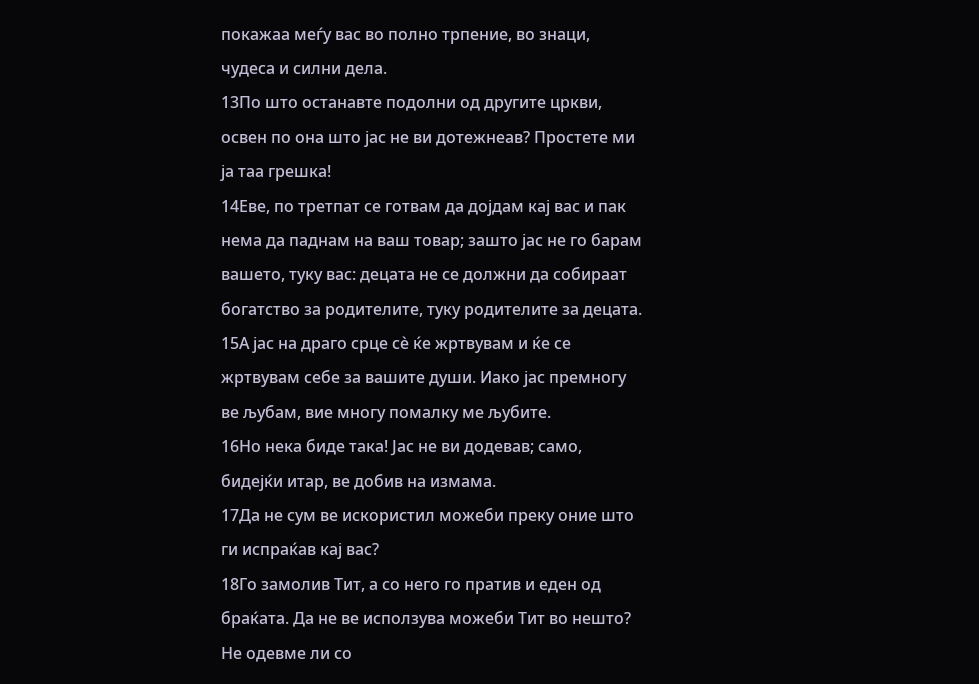покажаа меѓу вас во полно трпение, во знаци, чудеса и силни дела.
13По што останавте подолни од другите цркви, освен по она што јас не ви дотежнеав? Простете ми ја таа грешка!
14Еве, по третпат се готвам да дојдам кај вас и пак нема да паднам на ваш товар; зашто јас не го барам вашето, туку вас: децата не се должни да собираат богатство за родителите, туку родителите за децата.
15А јас на драго срце сѐ ќе жртвувам и ќе се жртвувам себе за вашите души. Иако јас премногу ве љубам, вие многу помалку ме љубите.
16Но нека биде така! Јас не ви додевав; само, бидејќи итар, ве добив на измама.
17Да не сум ве искористил можеби преку оние што ги испраќав кај вас?
18Го замолив Тит, а со него го пратив и еден од браќата. Да не ве исползува можеби Тит во нешто? Не одевме ли со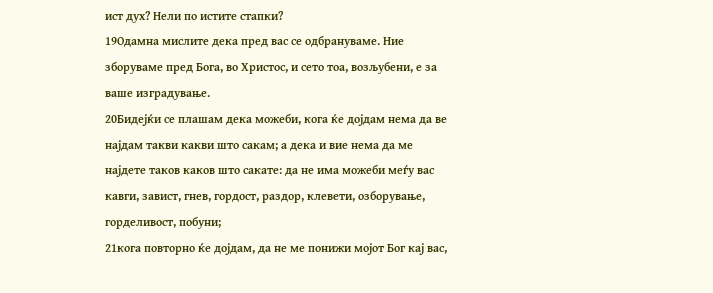ист дух? Нели по истите стапки?
19Одамна мислите дека пред вас се одбрануваме. Ние зборуваме пред Бога, во Христос, и сето тоа, возљубени, е за ваше изградување.
20Бидејќи се плашам дека можеби, кога ќе дојдам нема да ве најдам такви какви што сакам; а дека и вие нема да ме најдете таков каков што сакате: да не има можеби меѓу вас кавги, завист, гнев, гордост, раздор, клевети, озборување, горделивост, побуни;
21кога повторно ќе дојдам, да не ме понижи мојот Бог кај вас,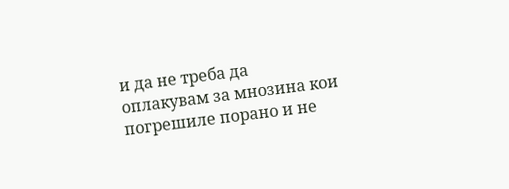и да не треба да оплакувам за мнозина кои погрешиле порано и не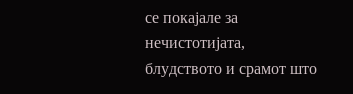се покајале за нечистотијата, блудството и срамот што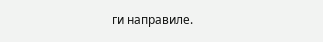ги направиле.